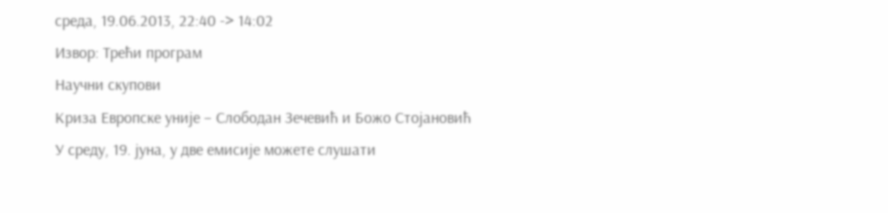среда, 19.06.2013, 22:40 -> 14:02
Извор: Трећи програм
Научни скупови
Криза Европске уније – Слободан Зечевић и Божо Стојановић
У среду, 19. јуна, у две емисије можете слушати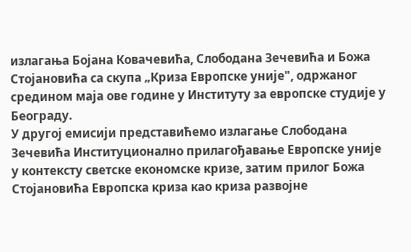излагања Бојана Ковачевића, Слободана Зечевића и Божа Стојановића са скупа „Криза Eвропске уније", одржаног средином маја ове године у Институту за европске студије у Београду.
У другој емисији представићемо излагање Слободана Зечевића Институционално прилагођавање Европске уније у контексту светске економске кризе, затим прилог Божа Стојановића Европска криза као криза развојне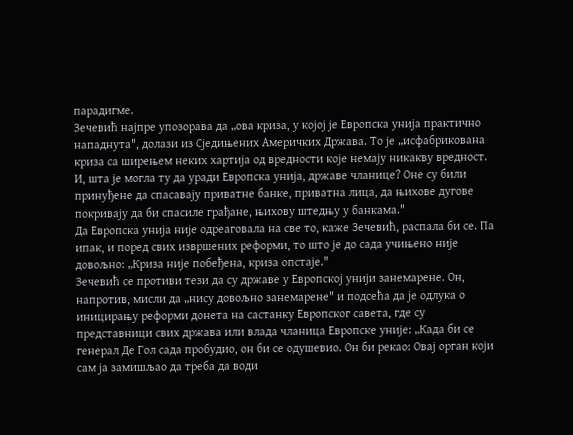парадигме.
Зечевић најпре упозорава да „ова криза, у којој је Европска унија практично нападнута", долази из Сједињених Америчких Држава. То је „исфабрикована криза са ширењем неких хартија од вредности које немају никакву вредност. И, шта је могла ту да уради Европска унија, државе чланице? Оне су били принуђене да спасавају приватне банке, приватна лица, да њихове дугове покривају да би спасиле грађане, њихову штедњу у банкама."
Да Европска унија није одреаговала на све то, каже Зечевић, распала би се. Па ипак, и поред свих извршених реформи, то што је до сада учињено није довољно: „Криза није побеђена, криза опстаје."
Зечевић се противи тези да су државе у Европској унији занемарене. Он, напротив, мисли да „нису довољно занемарене" и подсећа да је одлука о иницирању реформи донета на састанку Европског савета, где су представници свих држава или влада чланица Европске уније: „Када би се генерал Де Гол сада пробудио, он би се одушевио. Он би рекао: Овај орган који сам ја замишљао да треба да води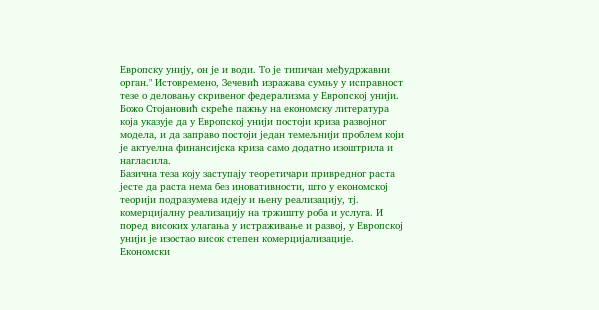Европску унију, он је и води. То је типичан међудржавни орган." Истовремено, Зечевић изражава сумњу у исправност тезе о деловању скривеног федерализма у Европској унији.
Божо Стојановић скреће пажњу на економску литература која указује да у Европској унији постоји криза развојног модела, и да заправо постоји један темељнији проблем који је актуелна финансијска криза само додатно изоштрила и нагласила.
Базична теза коју заступају теоретичари привредног раста јесте да раста нема без иновативности, што у економској теорији подразумева идеју и њену реализацију, тј. комерцијалну реализацију на тржишту роба и услуга. И поред високих улагања у истраживање и развој, у Европској унији је изостао висок степен комерцијализације. Економски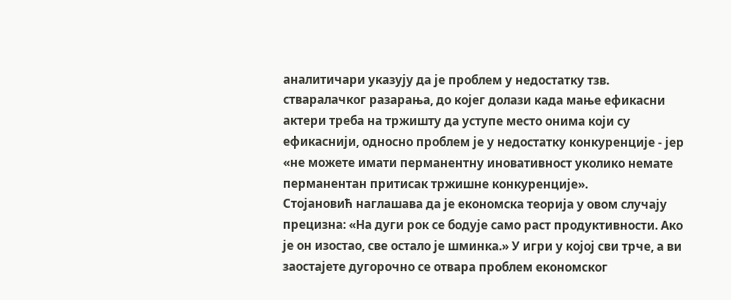аналитичари указују да је проблем у недостатку тзв. стваралачког разарања, до којег долази када мање ефикасни актери треба на тржишту да уступе место онима који су ефикаснији, односно проблем је у недостатку конкуренције - јер «не можете имати перманентну иновативност уколико немате перманентан притисак тржишне конкуренције».
Стојановић наглашава да је економска теорија у овом случају прецизна: «На дуги рок се бодује само раст продуктивности. Ако је он изостао, све остало је шминка.» У игри у којој сви трче, а ви заостајете дугорочно се отвара проблем економског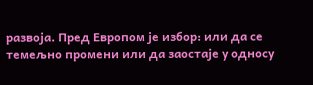развоја. Пред Европом је избор: или да се темељно промени или да заостаје у односу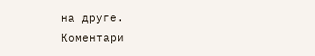на друге.
Коментари